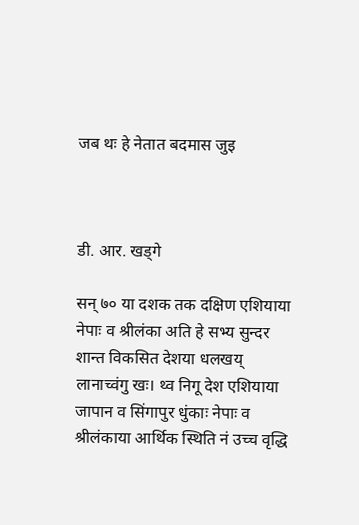जब थः हे नेतात बदमास जुइ



डी. आर. खड्गे

सन् ७० या दशक तक दक्षिण एशियाया नेपाः व श्रीलंका अति हे सभ्य सुन्दर शान्त विकसित देशया धलखय् लानाच्वंगु खः। थ्व निगू देश एशियाया जापान व सिंगापुर धुंकाः नेपाः व श्रीलंकाया आर्थिक स्थिति नं उच्च वृद्धि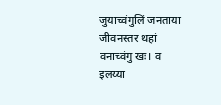जुयाच्वंगुलिं जनताया जीवनस्तर थहां वनाच्वंगु खः। व इलय्या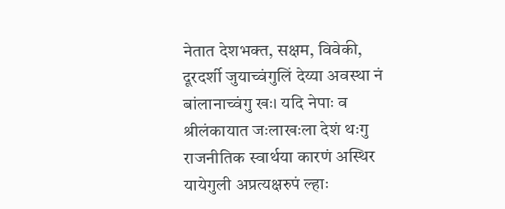नेतात देशभक्त, सक्षम, विवेकी, दूरदर्शी जुयाच्वंगुलिं देय्या अवस्था नं बांलानाच्वंगु खः। यदि नेपाः व श्रीलंकायात जःलाखःला देशं थःगु राजनीतिक स्वार्थया कारणं अस्थिर यायेगुली अप्रत्यक्षरुपं ल्हाः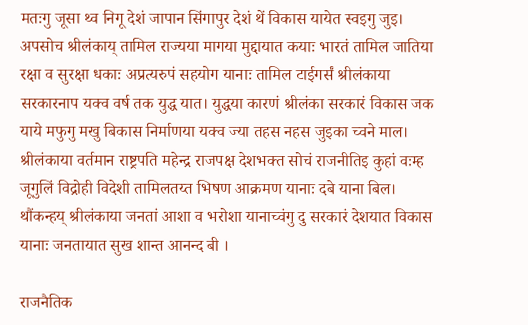मतःगु जूसा थ्व निगू देशं जापान सिंगापुर देशं थें विकास यायेत स्वइगु जुइ। अपसोच श्रीलंकाय् तामिल राज्यया मागया मुद्दायात कयाः भारतं तामिल जातिया रक्षा व सुरक्षा धकाः अप्रत्यरुपं सहयोग यानाः तामिल टाईगर्सं श्रीलंकाया सरकारनाप यक्व वर्ष तक युद्ध यात। युद्धया कारणं श्रीलंका सरकारं विकास जक याये मफुगु मखु बिकास निर्माणया यक्व ज्या तहस नहस जुइका च्वने माल। श्रीलंकाया वर्तमान राष्ट्रपति महेन्द्र राजपक्ष देशभक्त सोचं राजनीतिइ कुहां वःम्ह जूगुलिं विद्रोही विदेशी तामिलतय्त भिषण आक्रमण यानाः दबे याना बिल। थौंकन्हय् श्रीलंकाया जनतां आशा व भरोशा यानाच्वंगु दु सरकारं देशयात विकास यानाः जनतायात सुख शान्त आनन्द बी ।

राजनैतिक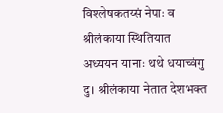विश्लेषकतय्सं नेपाः व श्रीलंकाया स्थितियात अध्ययन यानाः थथे धयाच्वंगु दु। श्रीलंकाया नेतात देशभक्त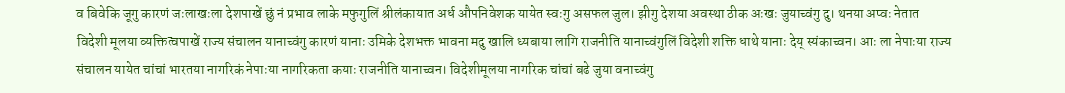व बिवेकि जूगु कारणं जःलाखःला देशपाखें छुं नं प्रभाव लाके मफुगुलिं श्रीलंकायात अर्ध औपनिवेशक यायेत स्वःगु असफल जुल। झीगु देशया अवस्था ठीक अःखः जुयाच्वंगु दु। थनया अप्वः नेतात विदेशी मूलया व्यक्तित्वपाखें राज्य संचालन यानाच्वंगु कारणं यानाः उमिके देशभक्त भावना मदु खालि ध्यबाया लागि राजनीति यानाच्वंगुलिं विदेशी शक्ति धाथे यानाः देय् स्यंकाच्वन। आः ला नेपाःया राज्य संचालन यायेत चांचां भारतया नागरिकं नेपाःया नागरिकता कयाः राजनीति यानाच्वन। विदेशीमूलया नागरिक चांचां बढे जुया वनाच्वंगु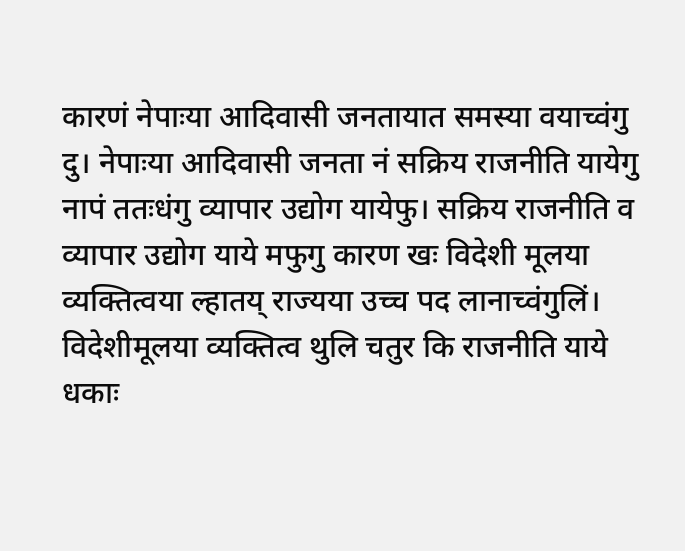कारणं नेपाःया आदिवासी जनतायात समस्या वयाच्वंगु दु। नेपाःया आदिवासी जनता नं सक्रिय राजनीति यायेगु नापं ततःधंगु व्यापार उद्योग यायेफु। सक्रिय राजनीति व व्यापार उद्योग याये मफुगु कारण खः विदेशी मूलया व्यक्तित्वया ल्हातय् राज्यया उच्च पद लानाच्वंगुलिं। विदेशीमूलया व्यक्तित्व थुलि चतुर कि राजनीति याये धकाः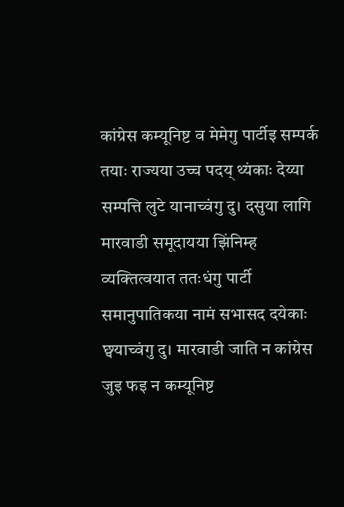कांग्रेस कम्यूनिष्ट व मेमेगु पार्टीइ सम्पर्क तयाः राज्यया उच्च पदय् थ्यंकाः देय्या सम्पत्ति लुटे यानाच्वंगु दु। दसुया लागि मारवाडी समूदायया झिंनिम्ह व्यक्तित्वयात ततःधंगु पार्टी समानुपातिकया नामं सभासद दयेकाः छ्वयाच्वंगु दु। मारवाडी जाति न कांग्रेस जुइ फइ न कम्यूनिष्ट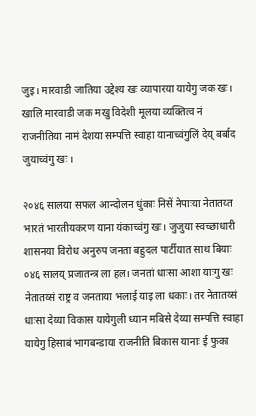जुइ। मारवाडी जातिया उद्देश्य खः व्यापारया यायेगु जक खः। खालि मारवाडी जक मखु विदेशी मूलया व्यक्तित्व नं राजनीतिया नामं देशया सम्पत्ति स्वाहा यानाच्वंगुलिं देय् बर्बाद जुयाच्वंगु खः ।

२०४६ सालया सफल आन्दोलन धुंकाः निसें नेपाःया नेतातय्त भारतं भारतीयकरण याना यंकाच्वंगु खः। जुजुया स्वच्छाधारी शासनया विरोध अनुरुप जनता बहुदल पार्टीयात साथ बियाः ०४६ सालय् प्रजातन्त्र ला हल। जनतां धाःसा आशा याःगु खः नेतातय्सं राष्ट्र व जनताया भलाई याइ ला धकाः। तर नेतातय्सं धाःसा देय्या विकास यायेगुली ध्यान मबिसे देय्या सम्पत्ति स्वाहा यायेगु हिसाबं भागबन्डाया राजनीति बिकास यानाः ई फुका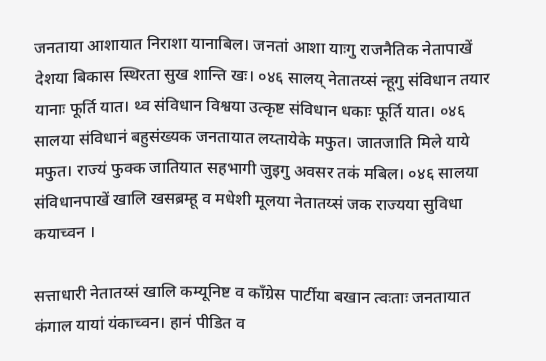जनताया आशायात निराशा यानाबिल। जनतां आशा याःगु राजनैतिक नेतापाखें देशया बिकास स्थिरता सुख शान्ति खः। ०४६ सालय् नेतातय्सं न्हूगु संविधान तयार यानाः फूर्ति यात। थ्व संविधान विश्वया उत्कृष्ट संविधान धकाः फूर्ति यात। ०४६ सालया संविधानं बहुसंख्यक जनतायात लय्तायेके मफुत। जातजाति मिले याये मफुत। राज्यं फुक्क जातियात सहभागी जुइगु अवसर तकं मबिल। ०४६ सालया संविधानपाखें खालि खसब्रम्हू व मधेशी मूलया नेतातय्सं जक राज्यया सुविधा कयाच्वन ।

सत्ताधारी नेतातय्सं खालि कम्यूनिष्ट व काँग्रेस पार्टीया बखान त्वःताः जनतायात कंगाल यायां यंकाच्वन। हानं पीडित व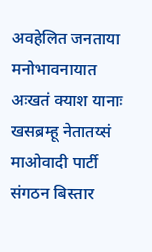अवहेलित जनताया मनोभावनायात अःखतं क्याश यानाः खसब्रम्हू नेतातय्सं माओवादी पार्टी संगठन बिस्तार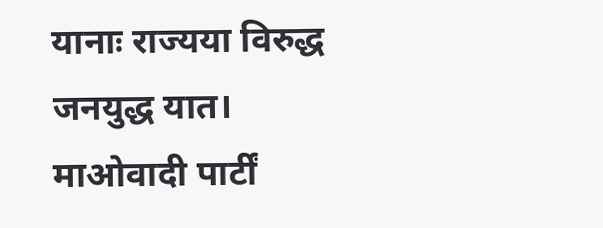यानाः राज्यया विरुद्ध जनयुद्ध यात। माओवादी पार्टीं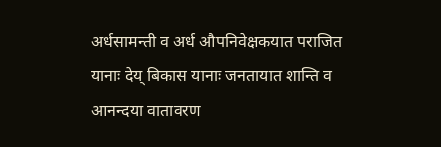अर्धसामन्ती व अर्ध औपनिवेक्षकयात पराजित यानाः देय् बिकास यानाः जनतायात शान्ति व आनन्दया वातावरण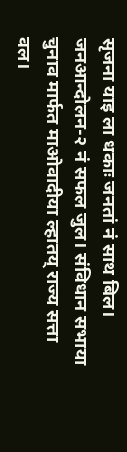सृजना याइ ला धकाः जनतां नं साथ बिल। जनआन्दोलन-२ नं सफल जुल। संविधान सभाया चुनाव मार्फत माओवादीया ल्हातय् राज्य सत्ता वल।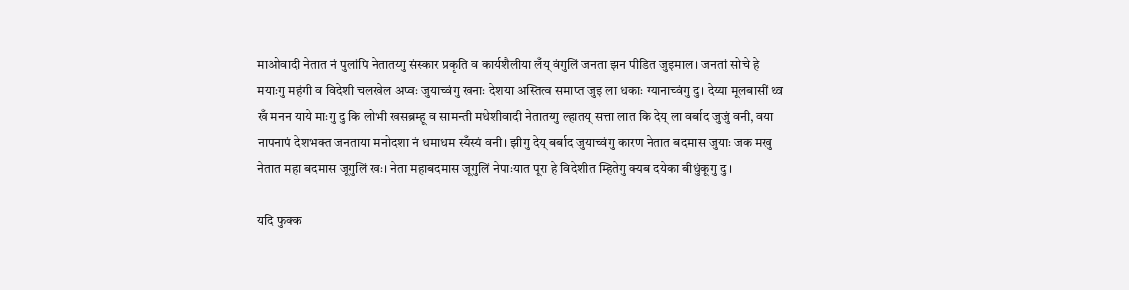माओवादी नेतात नं पुलांपि नेतातय्गु संस्कार प्रकृति व कार्यशैलीया लँय् वंगुलिं जनता झन पीडित जुइमाल। जनतां सोचे हे मयाःगु महंगी व विदेशी चलखेल अप्वः जुयाच्वंगु खनाः देशया अस्तित्व समाप्त जुइ ला धकाः ग्यानाच्वंगु दु। देय्या मूलबासीं थ्व खँ मनन याये माःगु दु कि लोभी खसब्रम्हू व सामन्ती मधेशीवादी नेतातय्गु ल्हातय् सत्ता लात कि देय् ला वर्बाद जुजुं वनी, वया नापनापं देशभक्त जनताया मनोदशा नं धमाधम स्यँस्यं वनी। झीगु देय् बर्बाद जुयाच्वंगु कारण नेतात बदमास जुयाः जक मखु नेतात महा बदमास जूगुलिं खः। नेता महाबदमास जूगुलिं नेपाःयात पूरा हे विदेशीत म्हितेगु क्यब दयेका बीधुंकूगु दु ।

यदि फुक्क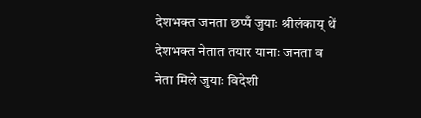देशभक्त जनता छप्पँ जुयाः श्रीलंकाय् थें देशभक्त नेतात तयार यानाः जनता व नेता मिले जुयाः विदेशी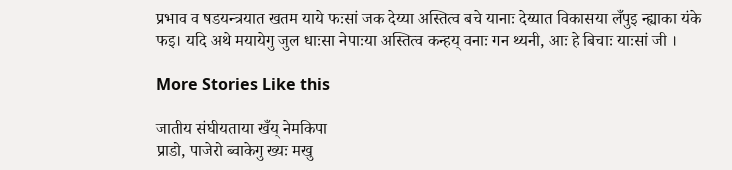प्रभाव व षडयन्त्रयात खतम याये फःसां जक देय्या अस्तित्व बचे यानाः देय्यात विकासया लँपुइ न्ह्याका यंके फइ। यदि अथे मयायेगु जुल धाःसा नेपाःया अस्तित्व कन्हय् वनाः गन थ्यनी, आः हे बिचाः याःसां जी ।

More Stories Like this

जातीय संघीयताया खँय् नेमकिपा
प्राडो, पाजेरो ब्वाकेगु ख्यः मखु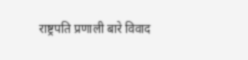राष्ट्रपति प्रणाली बारे विवाद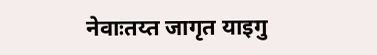नेवाःतय्त जागृत याइगु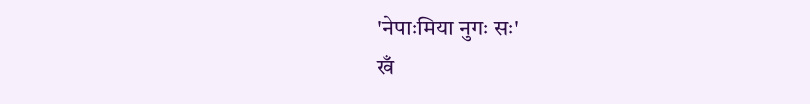'नेपाःमिया नुगः सः'
खँ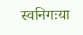स्वनिगःया